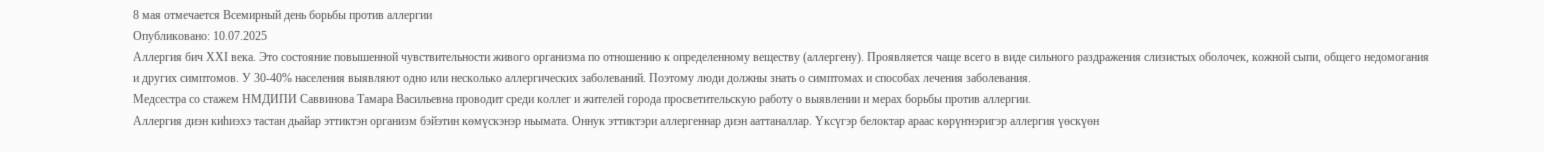8 мая отмечается Всемирный день борьбы против аллергии
Опубликовано: 10.07.2025
Аллергия бич ХХI века. Это состояние повышенной чувствительности живого организма по отношению к определенному веществу (аллергену). Проявляется чаще всего в виде сильного раздражения слизистых оболочек, кожной сыпи, общего недомогания и других симптомов. У 30-40% населения выявляют одно или несколько аллергических заболеваний. Поэтому люди должны знать о симптомах и способах лечения заболевания.
Медсестра со стажем НМДИПИ Саввинова Тамара Васильевна проводит среди коллег и жителей города просветительскую работу о выявлении и мерах борьбы против аллергии.
Аллергия диэн киһиэхэ тастан дьайар эттиктэн организм бэйэтин көмүскэнэр ньымата. Оннук эттиктэри аллергеннар диэн ааттаналлар. Үксүгэр белоктар араас көрүҥнэригэр аллергия үөскүөн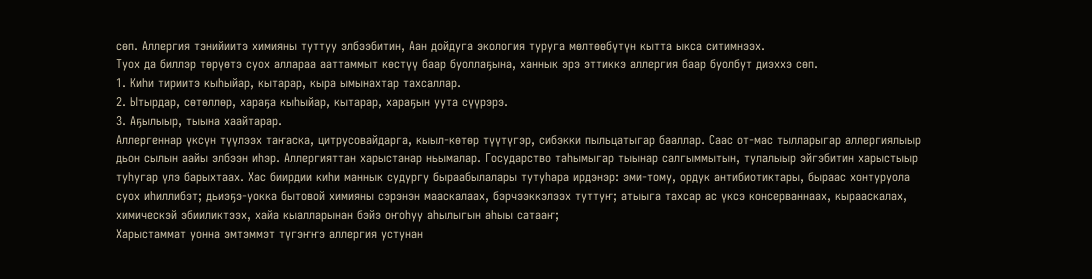сөп. Аллергия тэнийиитэ химияны туттуу элбээбитин, Аан дойдуга экология туруга мөлтөөбүтүн кытта ыкса ситимнээх.
Туох да биллэр төрүөтэ суох аллараа ааттаммыт көстүү баар буоллаҕына, ханнык эрэ эттиккэ аллергия баар буолбут диэххэ сөп.
1. Киһи тириитэ кыһыйар, кытарар, кыра ымынахтар тахсаллар.
2. Ытырдар, сөтөллөр, хараҕа кыһыйар, кытарар, хараҕын уута сүүрэрэ.
3. Аҕылыыр, тыына хаайтарар.
Аллергеннар үксүн түүлээх таҥаска, цитрусовайдарга, кыыл-көтөр түүтүгэр, сибэкки пыльцатыгар бааллар. Саас от-мас тылларыгар аллергиялыыр дьон сылын аайы элбээн иһэр. Аллергияттан харыстанар ньымалар. Государство таһымыгар тыынар салгыммытын, тулалыыр эйгэбитин харыстыыр туһугар үлэ барыхтаах. Хас биирдии киһи маннык судургу быраабылалары тутуһара ирдэнэр: эми-тому, ордук антибиотиктары, быраас хонтуруола суох иһиллибэт; дьиэҕэ-уокка бытовой химияны сэрэнэн мааскалаах, бэрчээккэлээх туттуҥ; атыыга тахсар ас үксэ консерваннаах, кырааскалах, химическэй эбииликтээх, хайа кыалларынан бэйэ оҥоһуу аһылыгын аһыы сатааҥ;
Харыстаммат уонна эмтэммэт түгэҥҥэ аллергия устунан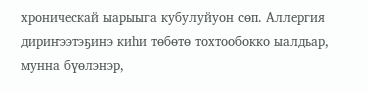хроническай ыарыыга кубулуйуон сөп. Аллергия дириҥээтэҕинэ киһи төбөтө тохтообокко ыалдьар, мунна бүөлэнэр,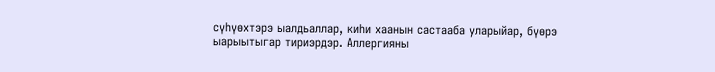сүһүөхтэрэ ыалдьаллар, киһи хаанын састааба уларыйар, бүөрэ ыарыытыгар тириэрдэр. Аллергияны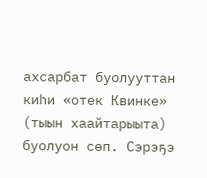ахсарбат буолууттан киһи «отек Квинке» (тыын хаайтарыыта) буолуон сөп. Сэрэҕэ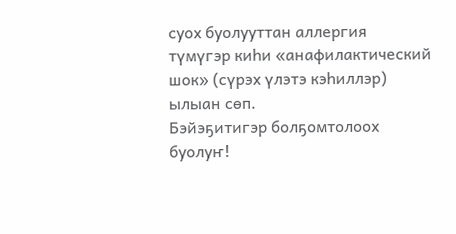суох буолууттан аллергия түмүгэр киһи «анафилактический шок» (сүрэх үлэтэ кэһиллэр) ылыан сөп.
Бэйэҕитигэр болҕомтолоох буолуҥ!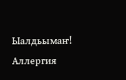Ыалдьымаҥ! Аллергия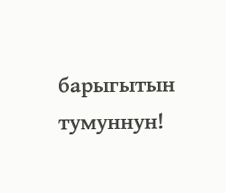барыгытын тумуннун!